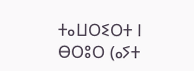ⵜⴰⵡⵔⵉⵔⵜ ⵏ ⴱⵔⵓⵔ (ⴰⵢⵜ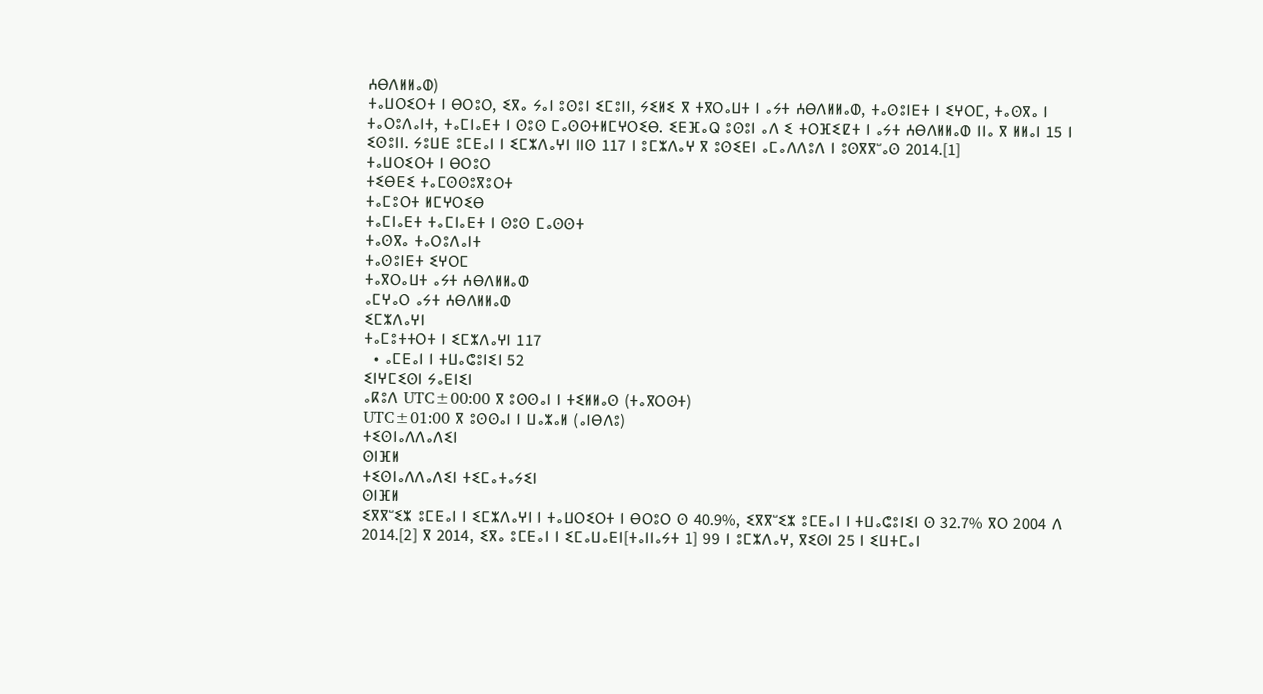ⵄⴱⴷⵍⵍⴰⵀ)
ⵜⴰⵡⵔⵉⵔⵜ ⵏ ⴱⵔⵓⵔ, ⵉⴳⴰ ⵢⴰⵏ ⵓⵙⵓⵏ ⵉⵎⵓⵏⵏ, ⵢⵉⵍⵉ ⴳ ⵜⴳⵔⴰⵡⵜ ⵏ ⴰⵢⵜ ⵄⴱⴷⵍⵍⴰⵀ, ⵜⴰⵙⵓⵏⴹⵜ ⵏ ⵉⵖⵔⵎ, ⵜⴰⵙⴳⴰ ⵏ ⵜⴰⵔⵓⴷⴰⵏⵜ, ⵜⴰⵎⵏⴰⴹⵜ ⵏ ⵙⵓⵙ ⵎⴰⵙⵙⵜⵍⵎⵖⵔⵉⴱ. ⵉⴹⴼⴰⵕ ⵓⵙⵓⵏ ⴰⴷ ⵉ ⵜⵔⴼⵉⵇⵜ ⵏ ⴰⵢⵜ ⵄⴱⴷⵍⵍⴰⵀ ⵏⵏⴰ ⴳ ⵍⵍⴰⵏ 15 ⵏ ⵉⵙⵓⵏⵏ. ⵢⵓⵡⴹ ⵓⵎⴹⴰⵏ ⵏ ⵉⵎⵣⴷⴰⵖⵏ ⵏⵏⵙ 117 ⵏ ⵓⵎⵣⴷⴰⵖ ⴳ ⵓⵙⵉⴹⵏ ⴰⵎⴰⴷⴷⵓⴷ ⵏ ⵓⵙⴳⴳⵯⴰⵙ 2014.[1]
ⵜⴰⵡⵔⵉⵔⵜ ⵏ ⴱⵔⵓⵔ
ⵜⵉⴱⴹⵉ ⵜⴰⵎⵙⵙⵓⴳⵓⵔⵜ
ⵜⴰⵎⵓⵔⵜ ⵍⵎⵖⵔⵉⴱ
ⵜⴰⵎⵏⴰⴹⵜ ⵜⴰⵎⵏⴰⴹⵜ ⵏ ⵙⵓⵙ ⵎⴰⵙⵙⵜ
ⵜⴰⵙⴳⴰ ⵜⴰⵔⵓⴷⴰⵏⵜ
ⵜⴰⵙⵓⵏⴹⵜ ⵉⵖⵔⵎ
ⵜⴰⴳⵔⴰⵡⵜ ⴰⵢⵜ ⵄⴱⴷⵍⵍⴰⵀ
ⴰⵎⵖⴰⵔ ⴰⵢⵜ ⵄⴱⴷⵍⵍⴰⵀ
ⵉⵎⵣⴷⴰⵖⵏ
ⵜⴰⵎⵓⵜⵜⵔⵜ ⵏ ⵉⵎⵣⴷⴰⵖⵏ 117
  • ⴰⵎⴹⴰⵏ ⵏ ⵜⵡⴰⵛⵓⵏⵉⵏ 52
ⵉⵏⵖⵎⵉⵙⵏ ⵢⴰⴹⵏⵉⵏ
ⴰⴽⵓⴷ UTC±00:00 ⴳ ⵓⵙⵙⴰⵏ ⵏ ⵜⵉⵍⵍⴰⵙ (ⵜⴰⴳⵔⵙⵜ)
UTC±01:00 ⴳ ⵓⵙⵙⴰⵏ ⵏ ⵡⴰⵣⴰⵍ (ⴰⵏⴱⴷⵓ)
ⵜⵉⵙⵏⴰⴷⴷⴰⴷⵉⵏ
ⵙⵏⴼⵍ
ⵜⵉⵙⵏⴰⴷⴷⴰⴷⵉⵏ ⵜⵉⵎⴰⵜⴰⵢⵉⵏ
ⵙⵏⴼⵍ
ⵉⴳⴳⵯⵉⵣ ⵓⵎⴹⴰⵏ ⵏ ⵉⵎⵣⴷⴰⵖⵏ ⵏ ⵜⴰⵡⵔⵉⵔⵜ ⵏ ⴱⵔⵓⵔ ⵙ 40.9%, ⵉⴳⴳⵯⵉⵣ ⵓⵎⴹⴰⵏ ⵏ ⵜⵡⴰⵛⵓⵏⵉⵏ ⵙ 32.7% ⴳⵔ 2004 ⴷ 2014.[2] ⴳ 2014, ⵉⴳⴰ ⵓⵎⴹⴰⵏ ⵏ ⵉⵎⴰⵡⴰⴹⵏ[ⵜⴰⵏⵏⴰⵢⵜ 1] 99 ⵏ ⵓⵎⵣⴷⴰⵖ, ⴳⵉⵙⵏ 25 ⵏ ⵉⵡⵜⵎⴰⵏ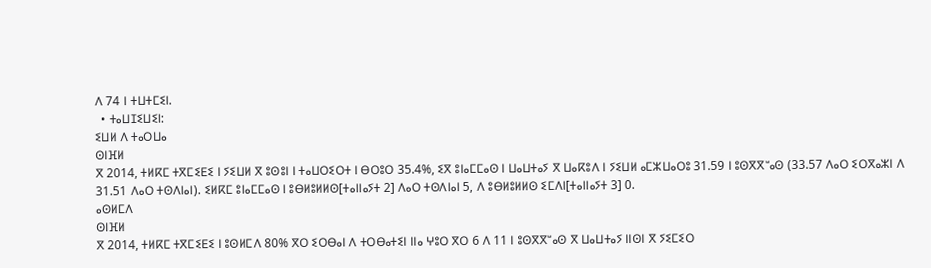ⴷ 74 ⵏ ⵜⵡⵜⵎⵉⵏ.
  • ⵜⴰⵡⵊⵉⵡⵉⵏ:
ⵉⵡⵍ ⴷ ⵜⴰⵔⵡⴰ
ⵙⵏⴼⵍ
ⴳ 2014, ⵜⵍⴽⵎ ⵜⴳⵎⵉⴹⵉ ⵏ ⵢⵉⵡⵍ ⴳ ⵓⵙⵓⵏ ⵏ ⵜⴰⵡⵔⵉⵔⵜ ⵏ ⴱⵔⵓⵔ 35.4%, ⵉⴳ ⵓⵏⴰⵎⵎⴰⵙ ⵏ ⵡⴰⵡⵜⴰⵢ ⴳ ⵡⴰⴽⵓⴷ ⵏ ⵢⵉⵡⵍ ⴰⵎⵣⵡⴰⵔⵓ 31.59 ⵏ ⵓⵙⴳⴳⵯⴰⵙ (33.57 ⴷⴰⵔ ⵉⵔⴳⴰⵣⵏ ⴷ 31.51 ⴷⴰⵔ ⵜⵙⴷⵏⴰⵏ). ⵉⵍⴽⵎ ⵓⵏⴰⵎⵎⴰⵙ ⵏ ⵓⴱⵍⵓⵍⵍⵙ[ⵜⴰⵏⵏⴰⵢⵜ 2] ⴷⴰⵔ ⵜⵙⴷⵏⴰⵏ 5, ⴷ ⵓⴱⵍⵓⵍⵍⵙ ⵉⵎⴷⵏ[ⵜⴰⵏⵏⴰⵢⵜ 3] 0.
ⴰⵙⵍⵎⴷ
ⵙⵏⴼⵍ
ⴳ 2014, ⵜⵍⴽⵎ ⵜⴳⵎⵉⴹⵉ ⵏ ⵓⵙⵍⵎⴷ 80% ⴳⵔ ⵉⵔⴱⴰⵏ ⴷ ⵜⵔⴱⴰⵜⵉⵏ ⵏⵏⴰ ⵖⵓⵔ ⴳⵔ 6 ⴷ 11 ⵏ ⵓⵙⴳⴳⵯⴰⵙ ⴳ ⵡⴰⵡⵜⴰⵢ ⵏⵏⵙⵏ ⴳ ⵢⵉⵎⵉⵔ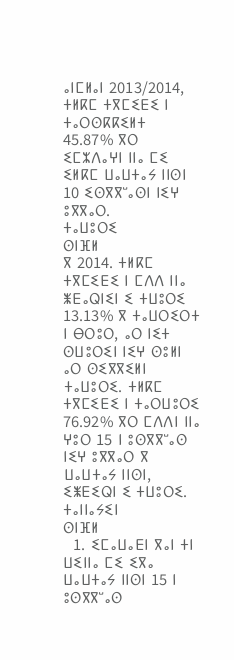ⴰⵏⵎⵍⴰⵏ 2013/2014, ⵜⵍⴽⵎ ⵜⴳⵎⵉⴹⵉ ⵏ ⵜⴰⵔⵙⴽⴽⵉⵍⵜ 45.87% ⴳⵔ ⵉⵎⵣⴷⴰⵖⵏ ⵏⵏⴰ ⵎⵉ ⵉⵍⴽⵎ ⵡⴰⵡⵜⴰⵢ ⵏⵏⵙⵏ 10 ⵉⵙⴳⴳⵯⴰⵙⵏ ⵏⵉⵖ ⵓⴳⴳⴰⵔ.
ⵜⴰⵡⵓⵔⵉ
ⵙⵏⴼⵍ
ⴳ 2014. ⵜⵍⴽⵎ ⵜⴳⵎⵉⴹⵉ ⵏ ⵎⴷⴷ ⵏⵏⴰ ⵥⴹⴰⵕⵏⵉⵏ ⵉ ⵜⵡⵓⵔⵉ 13.13% ⴳ ⵜⴰⵡⵔⵉⵔⵜ ⵏ ⴱⵔⵓⵔ, ⴰⵔ ⵏⵉⵜ ⵙⵡⵓⵔⵉⵏ ⵏⵉⵖ ⵙⵓⵍⵏ ⴰⵔ ⵙⵉⴳⴳⵉⵍⵏ ⵜⴰⵡⵓⵔⵉ. ⵜⵍⴽⵎ ⵜⴳⵎⵉⴹⵉ ⵏ ⵜⴰⵔⵡⵓⵔⵉ 76.92% ⴳⵔ ⵎⴷⴷⵏ ⵏⵏⴰ ⵖⵓⵔ 15 ⵏ ⵓⵙⴳⴳⵯⴰⵙ ⵏⵉⵖ ⵓⴳⴳⴰⵔ ⴳ ⵡⴰⵡⵜⴰⵢ ⵏⵏⵙⵏ, ⵉⵥⴹⵉⵕⵏ ⵉ ⵜⵡⵓⵔⵉ.
ⵜⴰⵏⵏⴰⵢⵉⵏ
ⵙⵏⴼⵍ
  1. ⵉⵎⴰⵡⴰⴹⵏ ⴳⴰⵏ ⵜⵏ ⵡⵉⵏⵏⴰ ⵎⵉ ⵉⴳⴰ ⵡⴰⵡⵜⴰⵢ ⵏⵏⵙⵏ 15 ⵏ ⵓⵙⴳⴳⵯⴰⵙ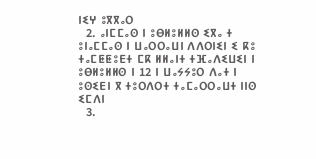ⵏⵉⵖ ⵓⴳⴳⴰⵔ
  2. ⴰⵏⵎⵎⴰⵙ ⵏ ⵓⴱⵍⵓⵍⵍⵙ ⵉⴳⴰ ⵜ ⵓⵏⴰⵎⵎⴰⵙ ⵏ ⵡⴰⵔⵔⴰⵡⵏ ⴷⴷⵔⵏⵉⵏ ⵉ ⴽⵓ ⵜⴰⵎⵟⵟⵓⴹⵜ ⵎⴽ ⵍⵍⴰⵏⵜ ⵜⴼⴰⴷⵉⵡⵉⵏ ⵏ ⵓⴱⵍⵓⵍⵍⵙ ⵏ 12 ⵏ ⵡⴰⵢⵢⵓⵔ ⴷⴰⵜ ⵏ ⵓⵙⵉⴹⵏ ⴳ ⵜⵓⵔⴷⵔⵜ ⵜⴰⵎⴰⵔⵔⴰⵡⵜ ⵏⵏⵙ ⵉⵎⴷⵏ
  3.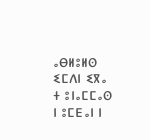ⴰⴱⵍⵓⵍⵙ ⵉⵎⴷⵏ ⵉⴳⴰ ⵜ ⵓⵏⴰⵎⵎⴰⵙ ⵏ ⵓⵎⴹⴰⵏ ⵏ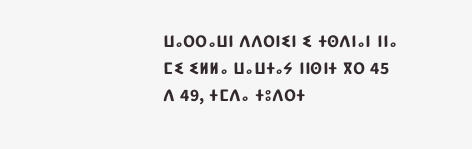ⵡⴰⵔⵔⴰⵡⵏ ⴷⴷⵔⵏⵉⵏ ⵉ ⵜⵙⴷⵏⴰⵏ ⵏⵏⴰ ⵎⵉ ⵉⵍⵍⴰ ⵡⴰⵡⵜⴰⵢ ⵏⵏⵙⵏⵜ ⴳⵔ 45 ⴷ 49, ⵜⵎⴷⴰ ⵜⵓⴷⵔⵜ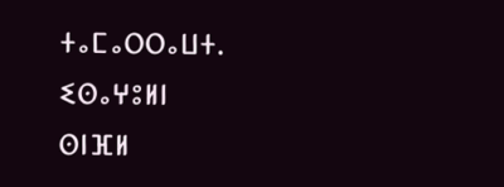ⵜⴰⵎⴰⵔⵔⴰⵡⵜ.
ⵉⵙⴰⵖⵓⵍⵏ
ⵙⵏⴼⵍ